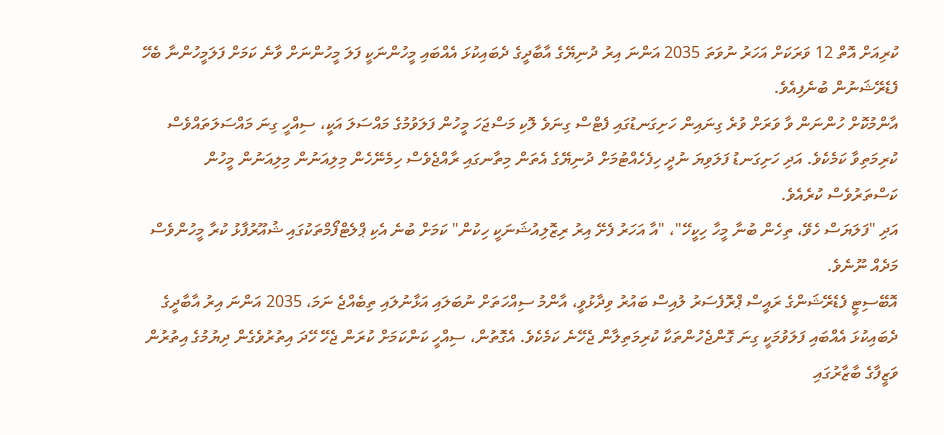ކުރިއަށް އޮތް 12 ވަރަކަށް އަހަރު ނުވަތަ 2035 އަންނަ އިރު ދުނިޔޭގެ އާބާދީގެ ދެބައިކުޅަ އެއްބައި މީހުންނަކީ ފަލަ މީހުންނަށް ވާނެ ކަމަށް ފަލަމީހުންނާ ބެހޭ ފެޑެރޭޝަނުން ބުނެފިއެވެ.
އާންމުކޮށް ހުންނަން ވާ ވަރަށް ވުރެ ގިނައިން ހަށިގަނޑުގައި ފެޓްސް ގިނަވެ ލޮކި މަސްޖަހަ މީހުން ފަލަވުމުގެ މައްސަލަ އަކީ، ސިއްހީ ގިނަ މައްސަލަތައްވެސް ކުރިމަތިވާ ކަމެކެވެ. އަދި ހަށިގަނޑު ފަލަވިޔަ ނުދީ ހިފެހެއްޓުމަށް ދުނިޔޭގެ އެތަން މިތާނގައި ރާއްޖެވެސް ހިމެނޭހެން މިލިއަނުން މިލިއަނުން މީހުން ކަސްތަރުވެސް ކުރެއެވެ.
އަދި "ފަލަޔަސް ހެވޭ، ތިހެން ބުނާ މީހާ ހިކީހޭ"، "އާ އަހަރު ފެށޭ އިރު ރިޒޮލިއުޝަނަކީ ހިކުން" ކަމަށް ބުނެ އެކި ޕްލެޓްފޯމްތަކުގައި ޝުއޫރުފާޅު ކުރާ މީހުންވެސް މަދެއް ނޫނެވެ.
އޮބޭސިޓީ ފެޑެރޭޝަންގެ ރައީސް ޕްރޮފެސަރު ލުއިސް ބައުރު ވިދާޅުވީ، އާންމު ސިއްހަތަށް ނުބަލައި އަޅާނުލައި ތިބެއްޖެ ނަމަ، 2035 އަންނަ އިރު އާބާދީގެ ދެބައިކުޅަ އެއްބައި ފަލަވުމަކީ ގިނަ ގޮންޖެހުންތަކާ ކުރިމަތިލާން ޖެހޭނެ ކަމެކެވެ. އެގޮތުން، ސިއްހީ ކަންކަމަށް ކުރަން ޖެހޭ ހޭދަ އިތުރުވެގެން ދިޔުމުގެ އިތުރުން ވަޒީފާގެ ބާޒާރުގައި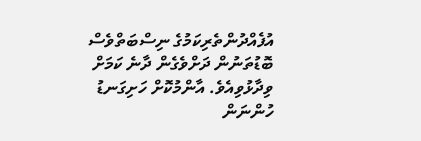އުފެއްދުންތެރިކަމުގެ ނިސްބަތްވެސް ބޮޑުތަނުން ދަށްވެގެން ދާނެ ކަމަށް ވިދާޅުވިއެވެ. އާންމުކޮށް ހަށިގަނޑު ހުންނަން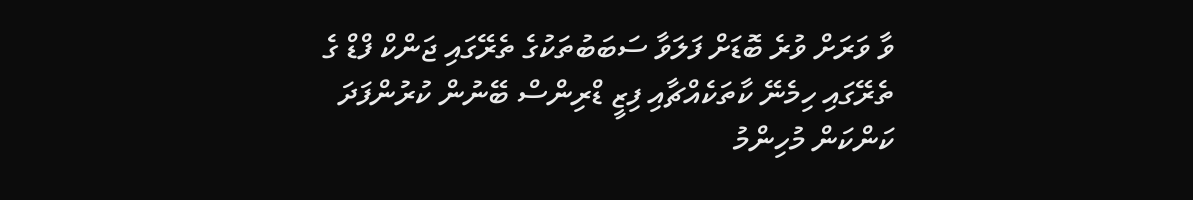ވާ ވަރަށް ވުރެ ބޮޑަށް ފަލަވާ ސަބަބުތަކުގެ ތެރޭގައި ޖަންކް ފްޑް ގެ ތެރޭގައި ހިމެނޭ ކާތަކެއްޗާއި ފިޒީ ޑްރިންސް ބޭނުން ކުރުންފަދަ ކަންކަން މުހިންމު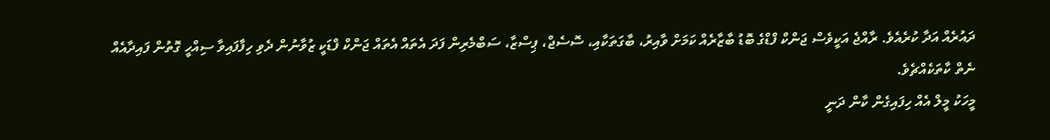ދައުރެއް އަދާ ކުރެއެވެ. ރާއްޖެ އަކީވެސް ޖަންކް ފްޑްގެ ބޮޑު ބާޒާރެއް ކަމަށް ވާއިރު، ބާގަތަކާއި، ސޮސެޖް، ޕިސްޒާ، ސަބްމެރިން ފަދަ އެތައް އެތައް ޖަންކް ފްޑަކީ ޒުވާނުން ދެވި ހިފާފައިވާ ސިއްހީ ގޮތުން ފައިދާއެއް ނެތް ކާތަކެއްޗެވެ.
މީހަކު މީލް އެއް ހިފައިގެން ކާން ދަނީ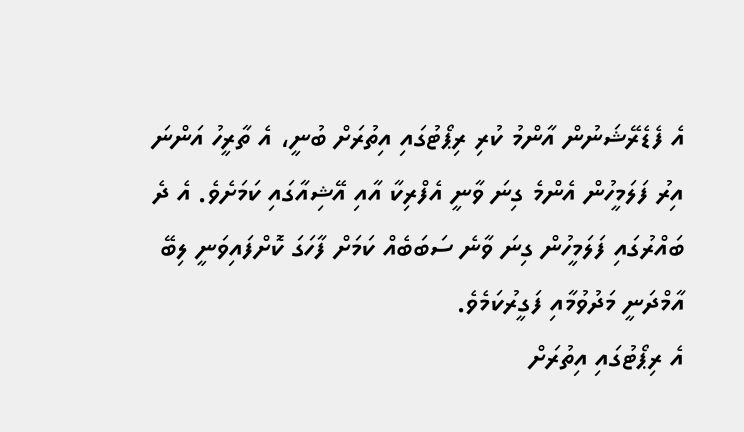އެ ފެޑެރޭޝަނުން އާންމު ކުރި ރިޕޯޓުގައި އިތުރަށް ބުނީ، އެ ތާރީހު އަންނަ އިރު ފަލަމީހުން އެންމެ ގިނަ ވާނީ އެފްރިކާ އާއި އޭޝިއާގައި ކަމަށެވެ. އެ ދެ ބައްރުގައި ފަލަމީހުން ގިނަ ވާނެ ސަބަބެއް ކަމަށް ފާހަގަ ކޮށްފައިވަނީ ލިބޭ އާމްދަނީ މަދުވުމާއި ފަގީރުކަމެވެ.
އެ ރިޕޯޓުގައި އިތުރަށް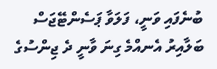ބުނެފައި ވަނީ، ފަލަވާ ޕަސެންޓޭޖަސް ބަލާއިރު އެނއްމެ ގިނަ ވާނީ ދެ ޖިންސުގެ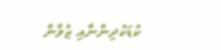ކުޑަކުދިންނާއި ޒުވާން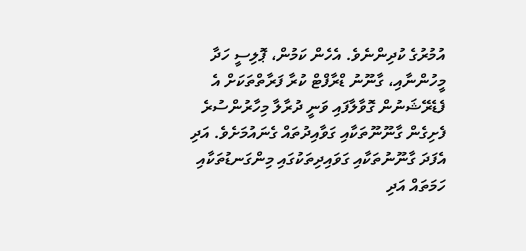އުމުރުގެ ކުދިންނެވެ. އެހެން ކަމުން، ޕޮލިސީ ހަދާ މީހުންނާއި، ގާނޫނު ޑްރާފްޓް ކުރާ ފަރާތްތަކަށް އެ ފެޑެރޭޝަނުން ގޮވާލާފައި ވަނީ ދުރާލާ މިހާރުންސުރެ ފެށިގެން ގާނޫނޫތަކާއި ގަވާއިދުތައް ގެނައުމަށެވެ. އަދި އެފަދަ ގާނޫނުތަކާއި ގަވައިދިތަކުގައި މިންގަނޑުތަކާއި ހަމަތައް އަދި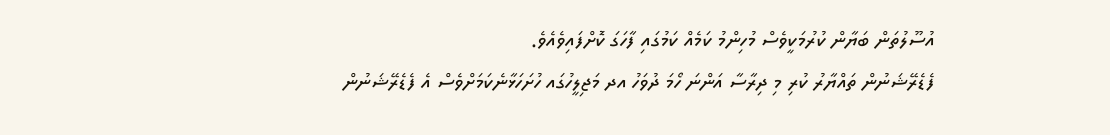އުސޫލުތަން ބަޔާން ކުރުމަކީވެސް މުހިންމު ކަމެއް ކަމުގައި ފާހަގަ ކޮށްފައިވެއެވެ.
ފެޑެރޭޝަނުން ތައްޔާރު ކުރި މި ދިރާސާ އަންނަ ހޯމަ ދުވަހު އދ މަޖިލީހުގައ ހުށަހަޅާނެކަމަށްވެސް އެ ފެޑެރޭޝަނުން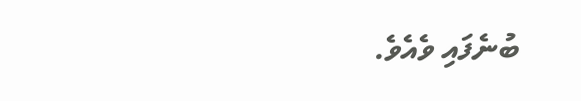ބުނެފައި ވެއެވެ.